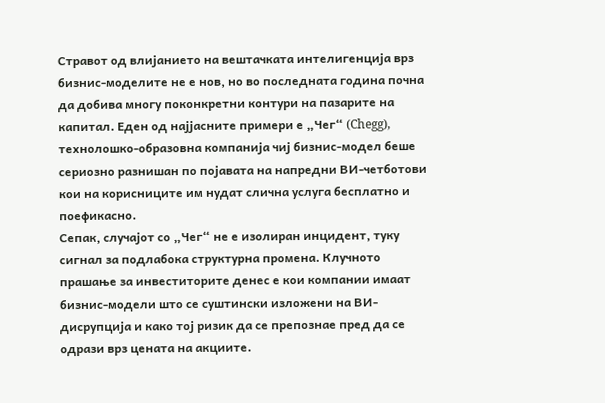Стравот од влијанието на вештачката интелигенција врз бизнис-моделите не е нов, но во последната година почна да добива многу поконкретни контури на пазарите на капитал. Еден од најјасните примери е „Чег“ (Chegg), технолошко-образовна компанија чиј бизнис-модел беше сериозно разнишан по појавата на напредни ВИ-четботови кои на корисниците им нудат слична услуга бесплатно и поефикасно.
Сепак, случајот со „Чег“ не е изолиран инцидент, туку сигнал за подлабока структурна промена. Клучното прашање за инвеститорите денес е кои компании имаат бизнис-модели што се суштински изложени на ВИ-дисрупција и како тој ризик да се препознае пред да се одрази врз цената на акциите.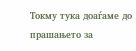Токму тука доаѓаме до прашањето за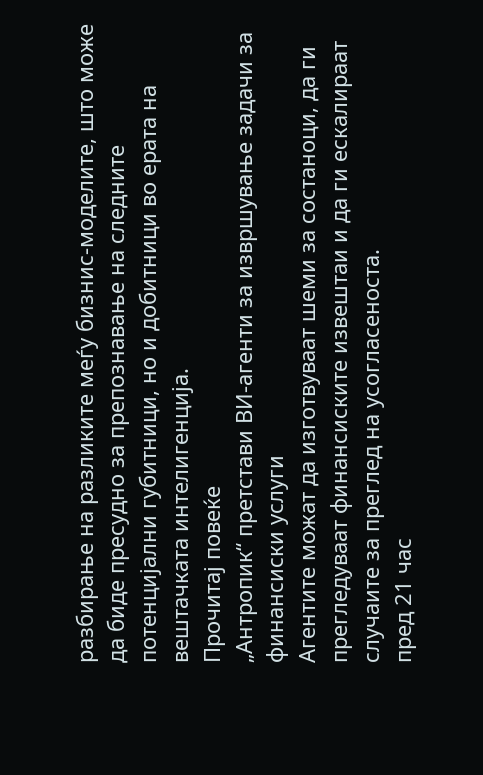разбирање на разликите меѓу бизнис-моделите, што може да биде пресудно за препознавање на следните потенцијални губитници, но и добитници во ерата на вештачката интелигенција.
Прочитај повеќе
„Антропик“ претстави ВИ-агенти за извршување задачи за финансиски услуги
Агентите можат да изготвуваат шеми за состаноци, да ги прегледуваат финансиските извештаи и да ги ескалираат случаите за преглед на усогласеноста.
пред 21 час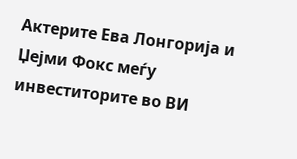Актерите Ева Лонгорија и Џејми Фокс меѓу инвеститорите во ВИ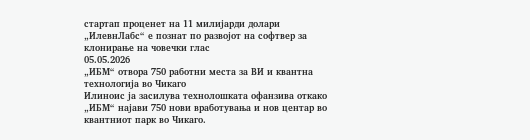стартап проценет на 11 милијарди долари
„ИлевнЛабс“ е познат по развојот на софтвер за клонирање на човечки глас
05.05.2026
„ИБМ“ отвора 750 работни места за ВИ и квантна технологија во Чикаго
Илиноис ја засилува технолошката офанзива откако „ИБМ“ најави 750 нови вработувања и нов центар во квантниот парк во Чикаго.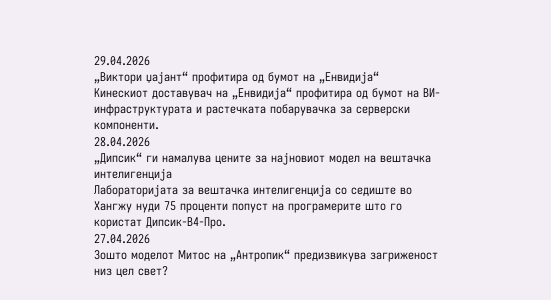29.04.2026
„Виктори џајант“ профитира од бумот на „Енвидија“
Кинескиот доставувач на „Енвидија“ профитира од бумот на ВИ-инфраструктурата и растечката побарувачка за серверски компоненти.
28.04.2026
„Дипсик“ ги намалува цените за најновиот модел на вештачка интелигенција
Лабораторијата за вештачка интелигенција со седиште во Хангжу нуди 75 проценти попуст на програмерите што го користат Дипсик-В4-Про.
27.04.2026
Зошто моделот Митос на „Антропик“ предизвикува загриженост низ цел свет?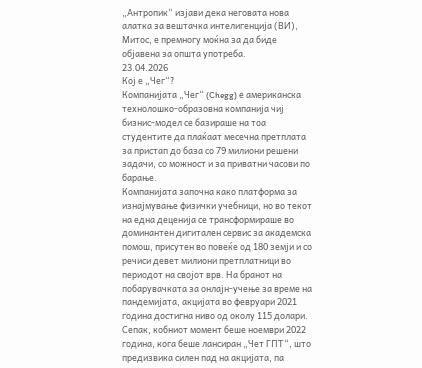„Антропик“ изјави дека неговата нова алатка за вештачка интелигенција (ВИ), Митос, е премногу моќна за да биде објавена за општа употреба.
23.04.2026
Кој е „Чег“?
Компанијата „Чег“ (Chegg) е американска технолошко-образовна компанија чиј бизнис-модел се базираше на тоа студентите да плаќаат месечна претплата за пристап до база со 79 милиони решени задачи, со можност и за приватни часови по барање.
Компанијата започна како платформа за изнајмување физички учебници, но во текот на една деценија се трансформираше во доминантен дигитален сервис за академска помош, присутен во повеќе од 180 земји и со речиси девет милиони претплатници во периодот на својот врв. На бранот на побарувачката за онлајн-учење за време на пандемијата, акцијата во февруари 2021 година достигна ниво од околу 115 долари. Сепак, кобниот момент беше ноември 2022 година, кога беше лансиран „Чет ГПТ“, што предизвика силен пад на акцијата, па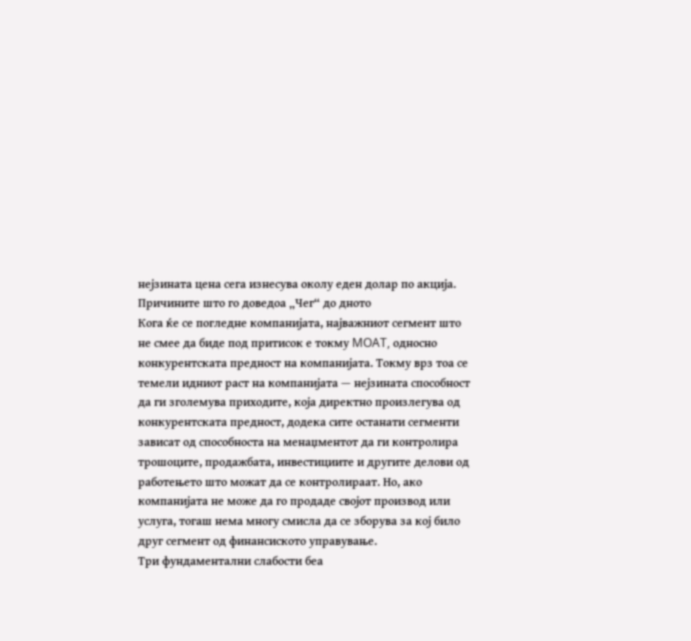нејзината цена сега изнесува околу еден долар по акција.
Причините што го доведоа „Чег“ до дното
Кога ќе се погледне компанијата, најважниот сегмент што не смее да биде под притисок е токму MOAT, односно конкурентската предност на компанијата. Токму врз тоа се темели идниот раст на компанијата — нејзината способност да ги зголемува приходите, која директно произлегува од конкурентската предност, додека сите останати сегменти зависат од способноста на менаџментот да ги контролира трошоците, продажбата, инвестициите и другите делови од работењето што можат да се контролираат. Но, ако компанијата не може да го продаде својот производ или услуга, тогаш нема многу смисла да се зборува за кој било друг сегмент од финансиското управување.
Три фундаментални слабости беа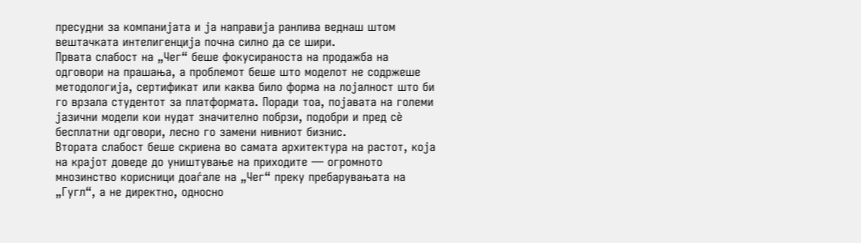пресудни за компанијата и ја направија ранлива веднаш штом вештачката интелигенција почна силно да се шири.
Првата слабост на „Чег“ беше фокусираноста на продажба на одговори на прашања, а проблемот беше што моделот не содржеше методологија, сертификат или каква било форма на лојалност што би го врзала студентот за платформата. Поради тоа, појавата на големи јазични модели кои нудат значително побрзи, подобри и пред сè бесплатни одговори, лесно го замени нивниот бизнис.
Втората слабост беше скриена во самата архитектура на растот, која на крајот доведе до уништување на приходите — огромното мнозинство корисници доаѓале на „Чег“ преку пребарувањата на „Гугл“, а не директно, односно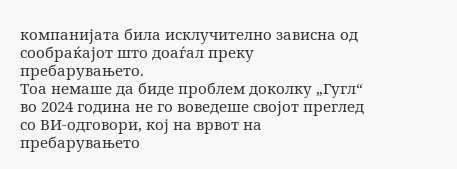компанијата била исклучително зависна од сообраќајот што доаѓал преку пребарувањето.
Тоа немаше да биде проблем доколку „Гугл“ во 2024 година не го воведеше својот преглед со ВИ-одговори, кој на врвот на пребарувањето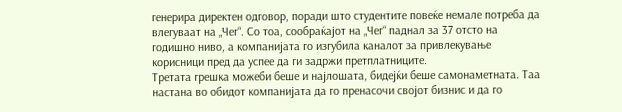генерира директен одговор, поради што студентите повеќе немале потреба да влегуваат на „Чег“. Со тоа, сообраќајот на „Чег“ паднал за 37 отсто на годишно ниво, а компанијата го изгубила каналот за привлекување корисници пред да успее да ги задржи претплатниците.
Третата грешка можеби беше и најлошата, бидејќи беше самонаметната. Таа настана во обидот компанијата да го пренасочи својот бизнис и да го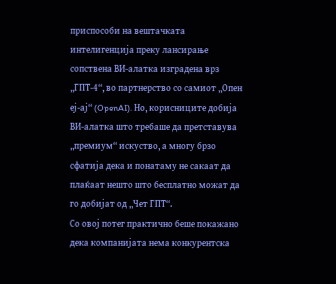приспособи на вештачката интелигенција преку лансирање сопствена ВИ-алатка изградена врз „ГПТ-4“, во партнерство со самиот „Опен еј-ај“ (OpenAI). Но, корисниците добија ВИ-алатка што требаше да претставува „премиум“ искуство, а многу брзо сфатија дека и понатаму не сакаат да плаќаат нешто што бесплатно можат да го добијат од „Чет ГПТ“.
Со овој потег практично беше покажано дека компанијата нема конкурентска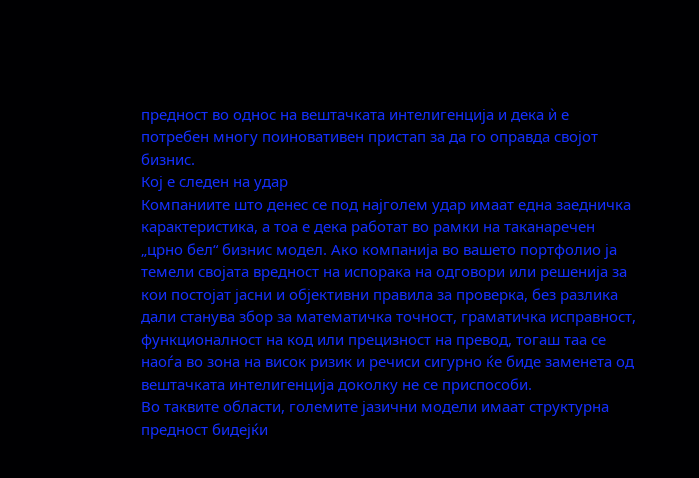предност во однос на вештачката интелигенција и дека ѝ е потребен многу поиновативен пристап за да го оправда својот бизнис.
Кој е следен на удар
Компаниите што денес се под најголем удар имаат една заедничка карактеристика, а тоа е дека работат во рамки на таканаречен „црно бел“ бизнис модел. Ако компанија во вашето портфолио ја темели својата вредност на испорака на одговори или решенија за кои постојат јасни и објективни правила за проверка, без разлика дали станува збор за математичка точност, граматичка исправност, функционалност на код или прецизност на превод, тогаш таа се наоѓа во зона на висок ризик и речиси сигурно ќе биде заменета од вештачката интелигенција доколку не се приспособи.
Во таквите области, големите јазични модели имаат структурна предност бидејќи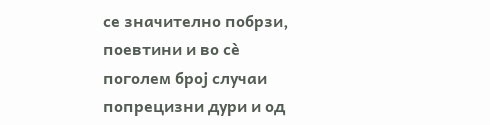се значително побрзи, поевтини и во сè поголем број случаи попрецизни дури и од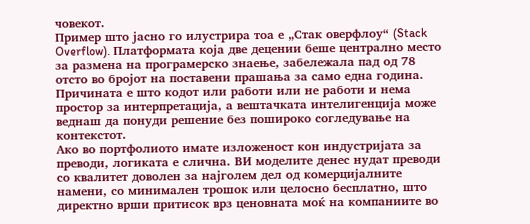човекот.
Пример што јасно го илустрира тоа е „Стак оверфлоу“ (Stack Overflow). Платформата која две децении беше централно место за размена на програмерско знаење, забележала пад од 78 отсто во бројот на поставени прашања за само една година. Причината е што кодот или работи или не работи и нема простор за интерпретација, а вештачката интелигенција може веднаш да понуди решение без пошироко согледување на контекстот.
Ако во портфолиото имате изложеност кон индустријата за преводи, логиката е слична. ВИ моделите денес нудат преводи со квалитет доволен за најголем дел од комерцијалните намени, со минимален трошок или целосно бесплатно, што директно врши притисок врз ценовната моќ на компаниите во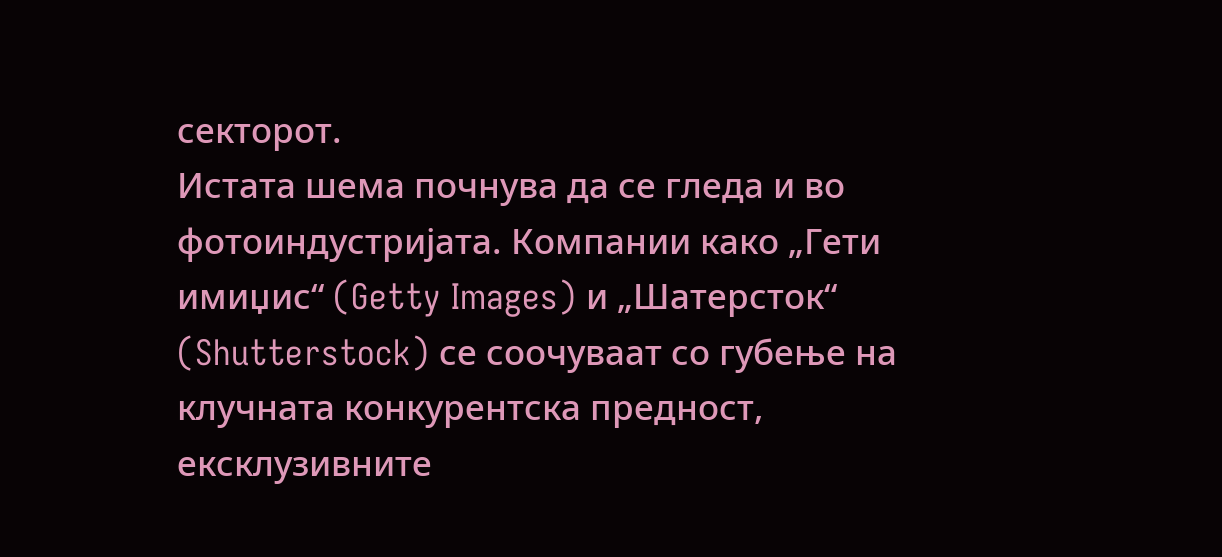секторот.
Истата шема почнува да се гледа и во фотоиндустријата. Компании како „Гети имиџис“ (Getty Images) и „Шатерсток“ (Shutterstock) се соочуваат со губење на клучната конкурентска предност, ексклузивните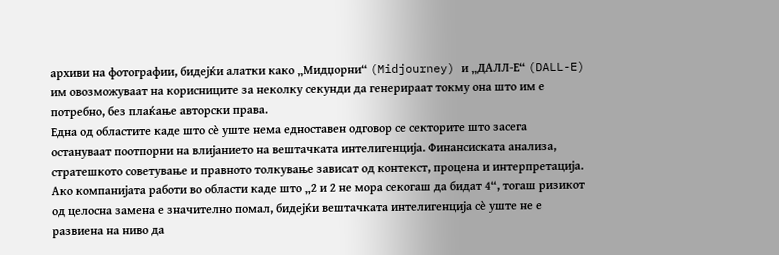архиви на фотографии, бидејќи алатки како „Мидџорни“ (Midjourney) и „ДАЛЛ-Е“ (DALL-E) им овозможуваат на корисниците за неколку секунди да генерираат токму она што им е потребно, без плаќање авторски права.
Една од областите каде што сè уште нема едноставен одговор се секторите што засега остануваат поотпорни на влијанието на вештачката интелигенција. Финансиската анализа, стратешкото советување и правното толкување зависат од контекст, процена и интерпретација. Ако компанијата работи во области каде што „2 и 2 не мора секогаш да бидат 4“, тогаш ризикот од целосна замена е значително помал, бидејќи вештачката интелигенција сè уште не е развиена на ниво да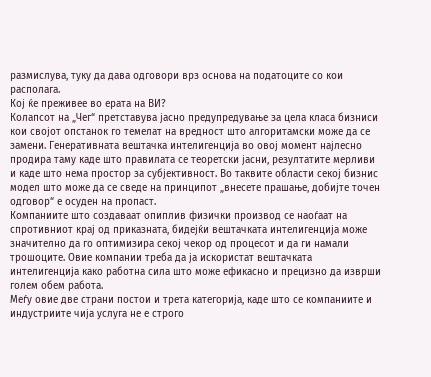размислува, туку да дава одговори врз основа на податоците со кои располага.
Кој ќе преживее во ерата на ВИ?
Колапсот на „Чег“ претставува јасно предупредување за цела класа бизниси кои својот опстанок го темелат на вредност што алгоритамски може да се замени. Генеративната вештачка интелигенција во овој момент најлесно продира таму каде што правилата се теоретски јасни, резултатите мерливи и каде што нема простор за субјективност. Во таквите области секој бизнис модел што може да се сведе на принципот „внесете прашање, добијте точен одговор“ е осуден на пропаст.
Компаниите што создаваат опиплив физички производ се наоѓаат на спротивниот крај од приказната, бидејќи вештачката интелигенција може значително да го оптимизира секој чекор од процесот и да ги намали трошоците. Овие компании треба да ја искористат вештачката интелигенција како работна сила што може ефикасно и прецизно да изврши голем обем работа.
Меѓу овие две страни постои и трета категорија, каде што се компаниите и индустриите чија услуга не е строго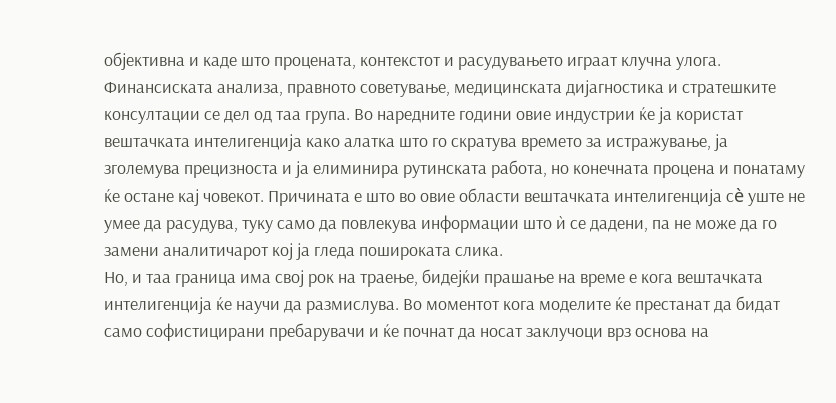објективна и каде што процената, контекстот и расудувањето играат клучна улога. Финансиската анализа, правното советување, медицинската дијагностика и стратешките консултации се дел од таа група. Во наредните години овие индустрии ќе ја користат вештачката интелигенција како алатка што го скратува времето за истражување, ја зголемува прецизноста и ја елиминира рутинската работа, но конечната процена и понатаму ќе остане кај човекот. Причината е што во овие области вештачката интелигенција сè уште не умее да расудува, туку само да повлекува информации што ѝ се дадени, па не може да го замени аналитичарот кој ја гледа пошироката слика.
Но, и таа граница има свој рок на траење, бидејќи прашање на време е кога вештачката интелигенција ќе научи да размислува. Во моментот кога моделите ќе престанат да бидат само софистицирани пребарувачи и ќе почнат да носат заклучоци врз основа на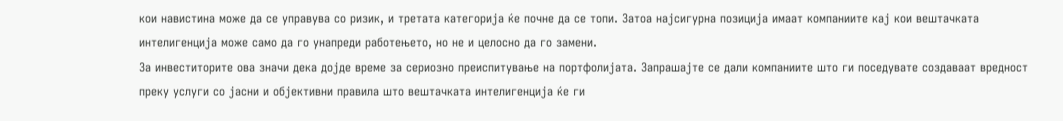кои навистина може да се управува со ризик, и третата категорија ќе почне да се топи. Затоа најсигурна позиција имаат компаниите кај кои вештачката интелигенција може само да го унапреди работењето, но не и целосно да го замени.
За инвеститорите ова значи дека дојде време за сериозно преиспитување на портфолијата. Запрашајте се дали компаниите што ги поседувате создаваат вредност преку услуги со јасни и објективни правила што вештачката интелигенција ќе ги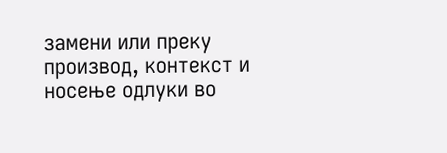замени или преку производ, контекст и носење одлуки во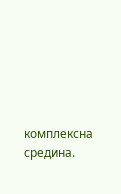комплексна средина.